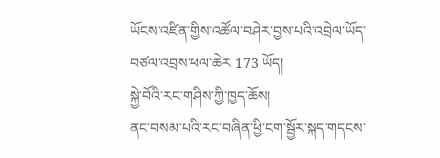ཡོངས་འཛིན་གྱིས་འཚོལ་བཤེར་བྱས་པའི་འབྲེལ་ཡོད་བཙལ་འབྲས་ཕལ་ཆེར 173 ཡོད།
སྐྱེ་བོའི་རང་གཤིས་ཀྱི་ཁྱད་ཆོས།
ནང་བསམ་པའི་རང་བཞིན་ཕྱི་ངག་སྦྱོར་སྐད་གདངས་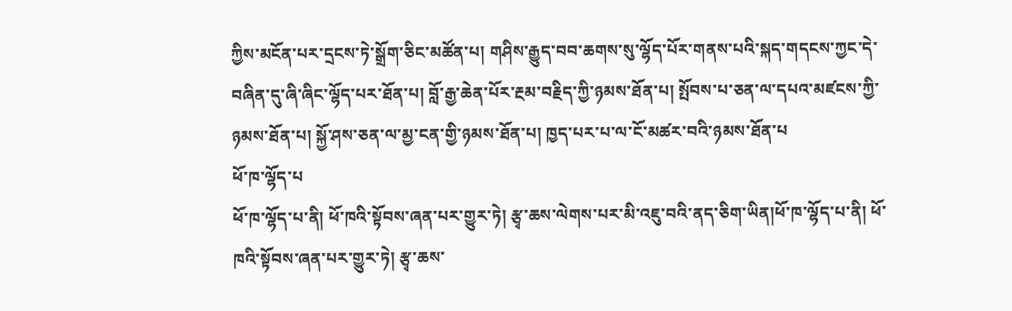ཀྱིས་མངོན་པར་དྲངས་ཏེ་སྒྲོག་ཅིང་མཚོན་པ། གཤིས་རྒྱུད་བབ་ཆགས་སུ་ལྷོད་པོར་གནས་པའི་སྐད་གདངས་ཀྱང་དེ་བཞིན་དུ་ཞི་ཞིང་ལྷོད་པར་ཐོན་པ། བློ་རྒྱ་ཆེན་པོར་རྔམ་བརྗིད་ཀྱི་ཉམས་ཐོན་པ། སྤོབས་པ་ཅན་ལ་དཔའ་མཛངས་ཀྱི་ཉམས་ཐོན་པ། སྐྱོ་ཤས་ཅན་ལ་མྱ་ངན་གྱི་ཉམས་ཐོན་པ། ཁྱད་པར་པ་ལ་ངོ་མཚར་བའི་ཉམས་ཐོན་པ
ཕོ་ཁ་ལྷོད་པ
ཕོ་ཁ་ལྷོད་པ་ནི། ཕོ་ཁའི་སྟོབས་ཞན་པར་གྱུར་ཏེ། རྩྭ་ཆས་ལེགས་པར་མི་འཇུ་བའི་ནད་ཅིག་ཡིན།ཕོ་ཁ་ལྷོད་པ་ནི། ཕོ་ཁའི་སྟོབས་ཞན་པར་གྱུར་ཏེ། རྩྭ་ཆས་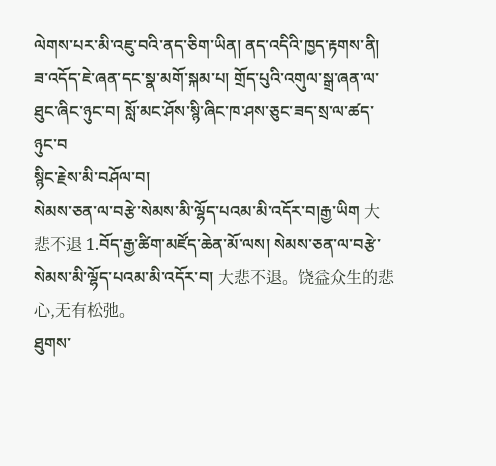ལེགས་པར་མི་འཇུ་བའི་ནད་ཅིག་ཡིན། ནད་འདིའི་ཁྱད་རྟགས་ནི། ཟ་འདོད་ཇེ་ཞན་དང་སྣ་མགོ་སྐམ་པ། གྲོད་པུའི་འགུལ་སྒྲ་ཞན་ལ་ཐུང་ཞིང་ཉུང་བ། སློ་མང་ཤོས་སྙི་ཞིང་ཁ་ཤས་ཅུང་ཟད་སྲ་ལ་ཚད་ཉུང་བ
སྙིང་རྗེས་མི་བཤོལ་བ།
སེམས་ཅན་ལ་བརྩེ་སེམས་མི་ལྷོད་པའམ་མི་འདོར་བ།རྒྱ་ཡིག 大悲不退 1.བོད་རྒྱ་ཚིག་མཛོད་ཆེན་མོ་ལས། སེམས་ཅན་ལ་བརྩེ་སེམས་མི་ལྷོད་པའམ་མི་འདོར་བ། 大悲不退。饶益众生的悲心,无有松弛。
ཐུགས་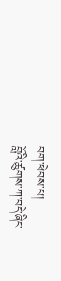བག་ཕེབས་པ།
བློའི་ཚུགས་ཀ་བདེ་ཞིང་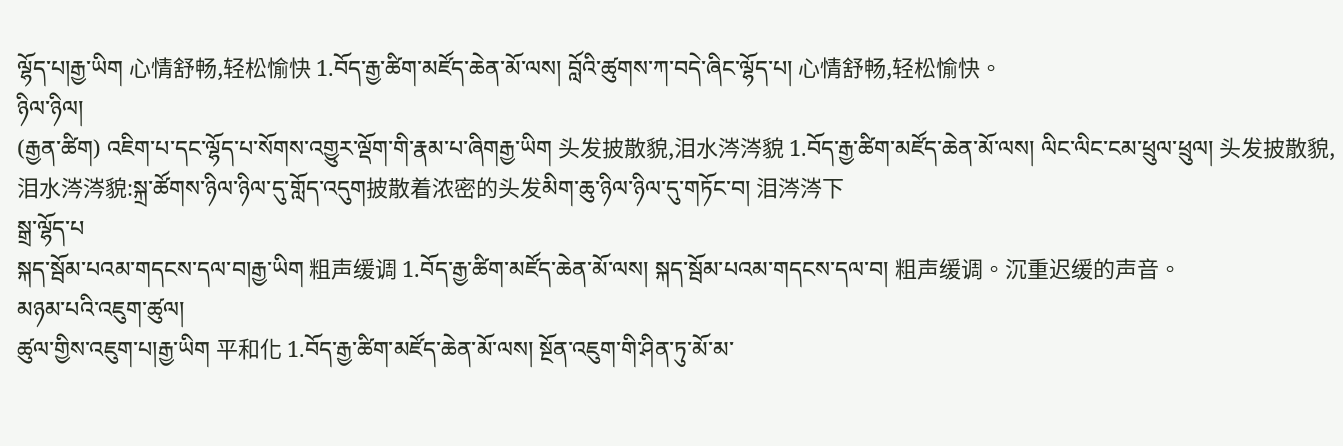ལྷོད་པ།རྒྱ་ཡིག 心情舒畅,轻松愉快 1.བོད་རྒྱ་ཚིག་མཛོད་ཆེན་མོ་ལས། བློའི་ཚུགས་ཀ་བདེ་ཞིང་ལྷོད་པ། 心情舒畅,轻松愉快。
ཉིལ་ཉིལ།
(རྒྱན་ཚིག) འཇིག་པ་དང་ལྷོད་པ་སོགས་འགྱུར་ལྡོག་གི་རྣམ་པ་ཞིགརྒྱ་ཡིག 头发披散貌,泪水涔涔貌 1.བོད་རྒྱ་ཚིག་མཛོད་ཆེན་མོ་ལས། ལིང་ལིང་ངམ་ཕྲུལ་ཕྲུལ། 头发披散貌,泪水涔涔貌:སྐྲ་ཚོགས་ཉིལ་ཉིལ་དུ་གློད་འདུག披散着浓密的头发མིག་ཆུ་ཉིལ་ཉིལ་དུ་གཏོང་བ། 泪涔涔下
སྒྲ་ལྷོད་པ
སྐད་སྦོམ་པའམ་གདངས་དལ་བ།རྒྱ་ཡིག 粗声缓调 1.བོད་རྒྱ་ཚིག་མཛོད་ཆེན་མོ་ལས། སྐད་སྦོམ་པའམ་གདངས་དལ་བ། 粗声缓调。沉重迟缓的声音。
མཉམ་པའི་འཇུག་ཚུལ།
ཚུལ་གྱིས་འཇུག་པ།རྒྱ་ཡིག 平和化 1.བོད་རྒྱ་ཚིག་མཛོད་ཆེན་མོ་ལས། སྔོན་འཇུག་གི་ཤིན་ཏུ་མོ་མ་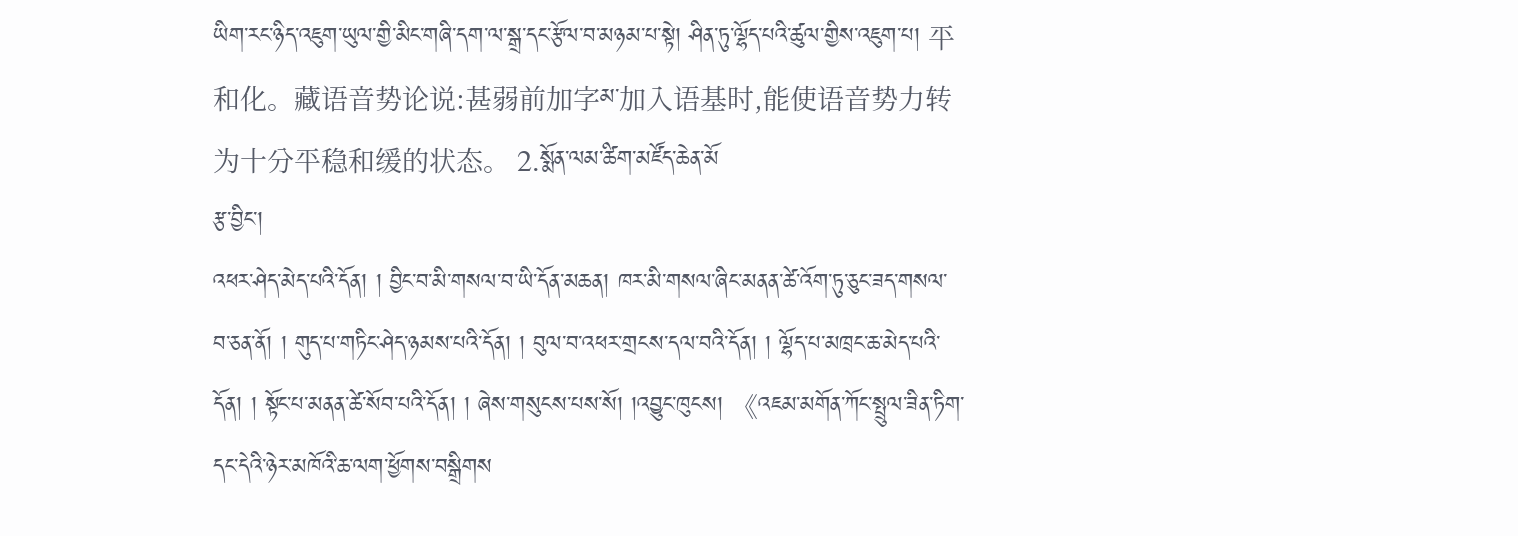ཡིག་རང་ཉིད་འཇུག་ཡུལ་གྱི་མིང་གཞི་དག་ལ་སྒྲ་དང་རྩོལ་བ་མཉམ་པ་སྟེ། ཤིན་ཏུ་ལྷོད་པའི་ཚུལ་གྱིས་འཇུག་པ། 平和化。藏语音势论说:甚弱前加字མ་加入语基时,能使语音势力转为十分平稳和缓的状态。 2.སྨོན་ལམ་ཚིག་མཛོད་ཆེན་མོ
རྩ་བྱིང་།
འཕར་ཤེད་མེད་པའི་དོན། ། བྱིང་བ་མི་གསལ་བ་ཡི་དོན་མཆན། ཁར་མི་གསལ་ཞིང་མནན་ཚེ་འོག་ཏུ་ཅུང་ཟད་གསལ་བ་ཅན་ནོ། ། གུད་པ་གཏིང་ཤེད་ཉམས་པའི་དོན། ། བུལ་བ་འཕར་གྲངས་དལ་བའི་དོན། ། ལྷོད་པ་མཁྲང་ཆ་མེད་པའི་དོན། ། སྟོང་པ་མནན་ཚེ་སོབ་པའི་དོན། ། ཞེས་གསུངས་པས་སོ། །འབྱུང་ཁུངས། 《འཇམ་མགོན་ཀོང་སྤྲུལ་ཟིན་ཏིག་དང་དེའི་ཉེར་མཁོའི་ཆ་ལག་ཕྱོགས་བསྒྲིགས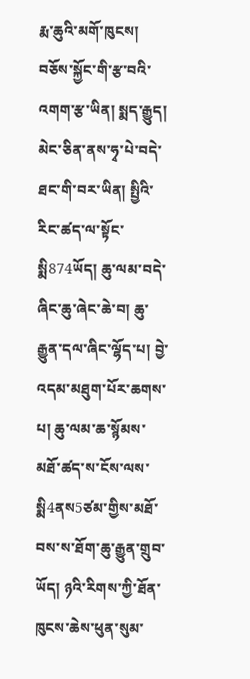རྨ་ཆུའི་མགོ་ཁུངས།
བཅོས་སྐྱོང་གི་རྩ་བའི་འགག་རྩ་ཡིན། སྨད་རྒྱུད། མེང་ཅིན་ནས་ཧྭ་པེ་བདེ་ཐང་གི་བར་ཡིན། སྤྱིའི་རིང་ཚད་ལ་སྟོང་སྨི874ཡོད། ཆུ་ལམ་བདེ་ཞིང་ཆུ་ཞེང་ཆེ་བ། ཆུ་རྒྱུན་དལ་ཞིང་ལྷོད་པ། བྱེ་འདམ་མཐུག་པོར་ཆགས་པ། ཆུ་ལམ་ཆ་སྙོམས་མཐོ་ཚད་ས་ངོས་ལས་སྨི4ནས5ཙམ་གྱིས་མཐོ་བས་ས་ཐོག་ཆུ་རྒྱུན་གྲུབ་ཡོད། ཉའི་རིགས་ཀྱི་ཐོན་ཁུངས་ཆེས་ཕུན་སུམ་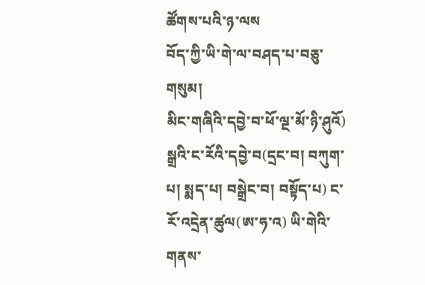ཚོགས་པའི་ཉ་ལས
བོད་ཀྱི་ཡི་གེ་ལ་བཤད་པ་བཅུ་གསུམ།
མིང་གཞིའི་དབྱེ་བ་ཕོ་ལྔ་མོ་ཉི་ཤུའོ) སྒྲའི་ང་རོའི་དབྱེ་བ(དྲང་བ། བཀུག་པ། སྨད་པ། བསྒྲེང་བ། བསྟོད་པ) ང་རོ་འདྲེན་ཚུལ(ཨ་ཧ་འ) ཡི་གེའི་གནས་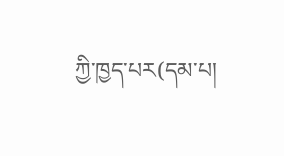ཀྱི་ཁྱད་པར(དམ་པ།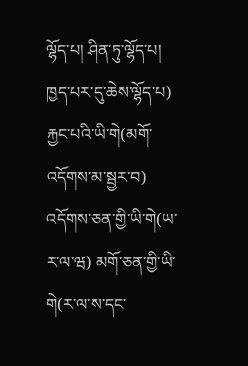ལྷོད་པ། ཤིན་ཏུ་ལྷོད་པ། ཁྱད་པར་དུ་ཆེས་ལྷོད་པ) རྐྱང་པའི་ཡི་གེ(མགོ་འདོགས་མ་སྦྱར་བ) འདོགས་ཅན་གྱི་ཡི་གེ(ཡ་ར་ལ་ཝ) མགོ་ཅན་གྱི་ཡི་གེ(ར་ལ་ས་དང་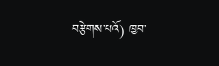བརྩེགས་པའོ) ཁྱབ་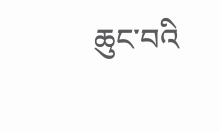ཆུང་བའི